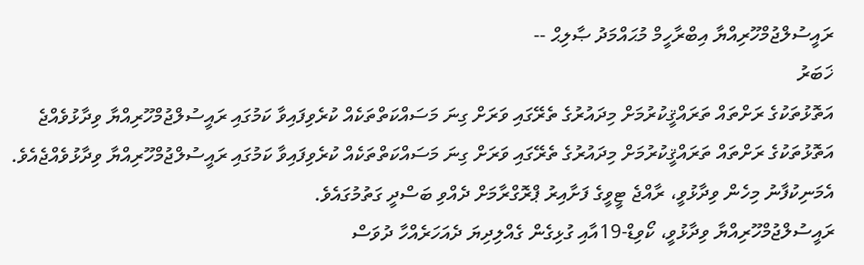ރައީސުލްޖުމްހޫރިއްޔާ އިބްރާހީމް މުޙައްމަދު ޞާލިޙް --
ޚަބަރު
އަތޮޅުތަކުގެ ރަށްތައް ތަރައްޤީކުރުމަށް މިދައުރުގެ ތެރޭގައި ވަރަށް ގިނަ މަސައްކަތްތަކެއް ކުރެވިފައިވާ ކަމުގައި ރައީސުލްޖުމްހޫރިއްޔާ ވިދާޅުވެއްޖެ
އަތޮޅުތަކުގެ ރަށްތައް ތަރައްޤީކުރުމަށް މިދައުރުގެ ތެރޭގައި ވަރަށް ގިނަ މަސައްކަތްތަކެއް ކުރެވިފައިވާ ކަމުގައި ރައީސުލްޖުމްހޫރިއްޔާ ވިދާޅުވެއްޖެއެވެ.
އެމަނިކުފާނު މިހެން ވިދާޅުވީ، ރާއްޖެ ޓީވީގެ ފަށާއިރު ޕްރޮގްރާމަށް ދެއްވި ބަސްދީ ގަތުމުގައެވެ.
ރައީސުލްޖުމްހޫރިއްޔާ ވިދާޅުވީ، ކޯވިޑް-19އާއި ގުޅިގެން ގެއްލިދިޔަ ދެއަހަރެއްހާ ދުވަސް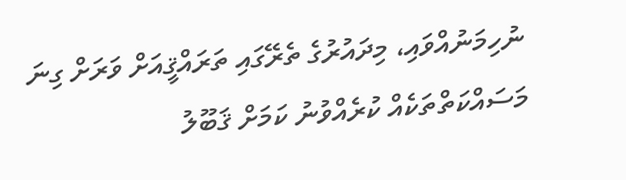ނުހިމަނުއްވައި، މިދައުރުގެ ތެރޭގައި ތަރައްޤީއަށް ވަރަށް ގިނަ މަސައްކަތްތަކެއް ކުރެއްވުނު ކަމަށް ޤަބޫލު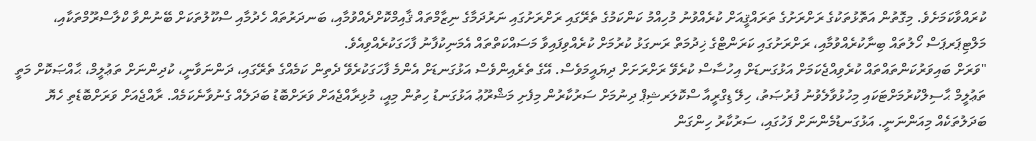ކުރައްވާކަމަށެވެ. މިގޮތުން އަތޮޅުތަކުގެ ރަށްރަށުގެ ތަރައްޤީއަށް ކުރެއްވުނު މުހިއްމު ކަންކަމުގެ ތެރޭގައި ރަށްރަށުގައި ނަރުދަމާގެ ނިޒާމްތައް ޤާއިމްކޮށްދެއްވުމާއި، ބަނދަރުތައް ހެދުމާއި ސްކޫލުތަކަށް ބޭނުންވާ ކްލާސްރޫމްތަކާއި، މަލްޓިޕަރޕަސް ހޯލުތައް ބިނާކުރެއްވުމާއި، ރަށްރަށުގައި ކަރަންޓްގެ ޚިދުމަތް ރަނގަޅު ކުރުމަށް ކުރެއްވިފައިވާ މަސައްކަތްތައް އެމަނިކުފާނު ފާހަގަކުރެއްވިއެވެ.
"ވަރަށް ބައިވަރުކަންތައްތައް ކުރެވިއްޖެކަމަށް އަޅުގަނޑަށް އިހުސާސް ކުރެވޭ ރަށްރަށަށް ދިޔައީމަވެސް. އޭގެ ތެރެއިންވެސް އަޅުގަނޑަށް އެންމެ ފާހަގަކުރެވޭ ދެތިން ކަމެއްގެ ތެރޭގައި، ދަންނަވާނީ، ކުދިންނަށް ތަޢުލީމް، ޙާއްޞަކޮށް މަތީ ތަޢުލީމް ޙާސިލްކުރުމަށްޓަކައި މިހުޅުވާލެވުނު ފުރުޞަތު، ހިލޭ ޑިގްރީއާ ސްކޮލަރޝިޕް ދިނުމަށް ސަރުކާރުން މިފެށި މަޝްރޫޢު އަޅުގަނޑު ހިތުން މިއީ، މުޅިރާއްޖެއަށް ވަރަށްބޮޑު ބަދަލެއް ގެނުވާނެކަމެއް. ރާއްޖެއަށް ވަރަށްބޮޑެތި ހެޔޮ ބަދަލުތަކެއް މިއަންނަނީ. އަޅުގަނޑުމެންނަށް ފަހުގައި، ސަރުކާރު ހިންގަން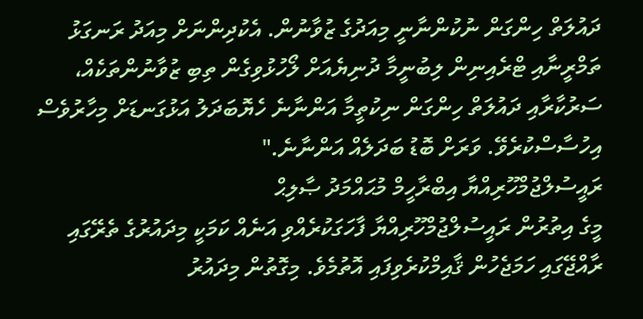ދައުލަތް ހިންގަން ނުކުންނާނީ މިއަދުގެ ޒުވާނުން. އެކުދިންނަށް މިއަދު ރަނގަޅު ތަމްރީނާއި ޓްރެއިނިން ލިބުނީމާ ދުނިޔެއަށް ލޯހުޅުވިގެން ތިބި ޒުވާނުންތަކެއް، ސަރުކާރާއި ދައުލަތް ހިންގަން ނިކުތީމާ އަންނާނެ ހެޔޮބަދަލު އަޅުގަނޑަށް މިހާރުވެސް އިހުސާސްކުރެވޭ. ވަރަށް ބޮޑު ބަދަލެއް އަންނާނެ."
ރައީސުލްޖުމްހޫރިއްޔާ އިބްރާހީމް މުޙައްމަދު ޞާލިޙް
މީގެ އިތުރުން ރައީސުލްޖުމްހޫރިއްޔާ ފާހަގަކުރެއްވި އަނެއް ކަމަކީ މިދައުރުގެ ތެރޭގައި ރާއްޖޭގައި ހަމަޖެހުން ޤާއިމްކުރެވިފައި އޮތުމެވެ. މިގޮތުން މިދައުރު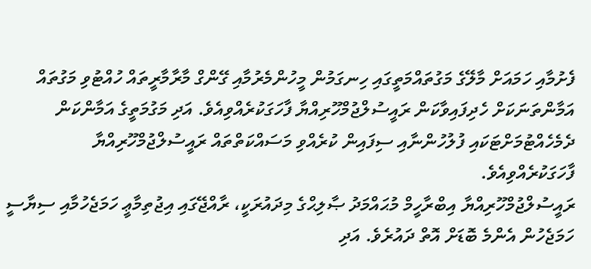ފެށުމާއި ހަމައަށް މާލޭގެ މަގުތައްމަތީގައި ހިނގަމުން މީހުންމެރުމާއި ގޭންގް މާރާމާރީތައް ހުއްޓުވި މަގުތައް އަމާންތަނަކަށް ހެދިފައިވާކަން ރައީސުލްޖުމްހޫރިއްޔާ ފާހަގަކުރެއްވިއެވެ. އަދި މަގުމަތީގެ އަމާންކަން ދެމެހެއްޓުމަށްޓަކައި ފުލުހުންނާއި ސިފައިން ކުރެއްވި މަސައްކަތްތައް ރައީސުލްޖުމްހޫރިއްޔާ ފާހަގަކުރެއްވިއެވެ.
ރައީސުލްޖުމްހޫރިއްޔާ އިބްރާހީމް މުޙައްމަދު ޞާލިޙްގެ މިދައުރަކީ، ރާއްޖޭގައި އިޖުތިމާޢީ ހަމަޖެހުމާއި ސިޔާސީ ހަމަޖެހުން އެންމެ ބޮޑަށް އޮތް ދައުރެވެ. އަދި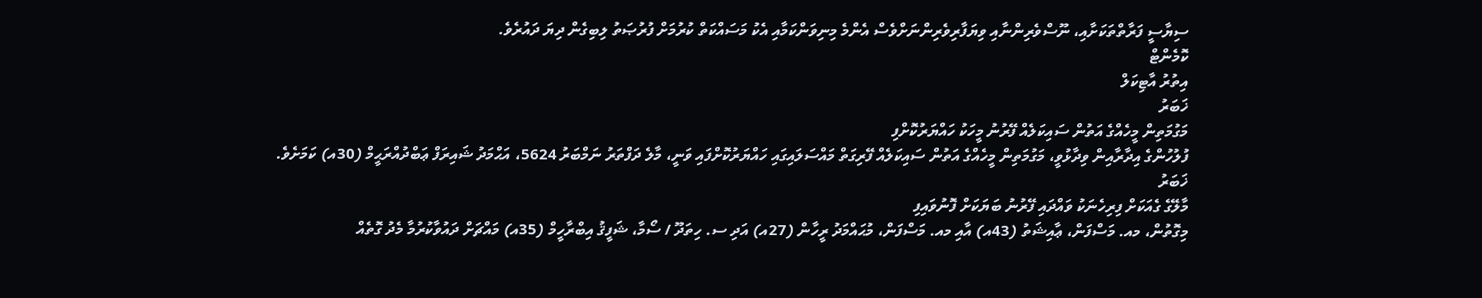ސިޔާސީ ފަރާތްތަކަށާއި، ނޫސްވެރިންނާއި ވިޔަފާރިވެރިންނަށްވެސް އެންމެ މިނިވަންކަމާއި އެކު މަސައްކަތް ކުރުމަށް ފުރުޞަތު ލިބިގެން ދިޔަ ދައުރެވެ.
ކޮމެންޓް
އިތުރު އާޓިކަލް
ޚަބަރު
މަގުމަތިން މީހެއްގެ އަތުން ސައިކަލެއް ފޭރުނު މީހަކު ހައްޔަރުކޮށްފި
ފުލުހުންގެ އިދާރާއިން ވިދާޅުވީ، މަގުމަތިން މީހެއްގެ އަތުން ސައިކަލެއް ފޭރިގަތް މައްސަލައިގައި ހައްޔަރުކޮށްފައި ވަނީ، މާލެ ދަފްތަރު ނަމްބަރު 5624، އަޙްމަދު ޝައިރަފް ޢަބްދުއްރަޙީމް (30އ) ކަމަށެވެ.
ޚަބަރު
މާލޭގެ ގެއަކަށް ފިރިހެނަކު ވައްދައި ފޭރުނު ބަޔަކަށް ފޮނުވައިފި
މިގޮތުން، މއ. މަސްފަން، ޢާއިޝަތު (43އ) އާއި މއ. މަސްފަން، މުޙައްމަދު ރީހާން (27އ) އަދި ސ. ހިތަދޫ / ސޯމާ، ޝަފީޤު އިބްރާހީމް (35އ) މައްޗަށް ދައުވާކުރުމާ މެދު ގޮތެއް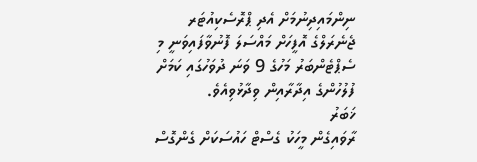ނިންމައިދިނުމަށް އެދި ޕްރޮސެކިއުޓަރ ޖެނެރަލްގެ އޮފީހަށް މައްސަލަ ފޮނުވާފައިވަނީ މި ސެޕްޓެންބަރު މަހުގެ 9 ވަނަ ދުވަހުގައި ކަމަށް ފުލުހުންގެ އިދާރާއިން ވިދާޅުވިއެވެ.
ޚަބަރު
ރާވައިގެން މީހަކު ގެސްޓް ހައުސަކަށް ގެންގޮސް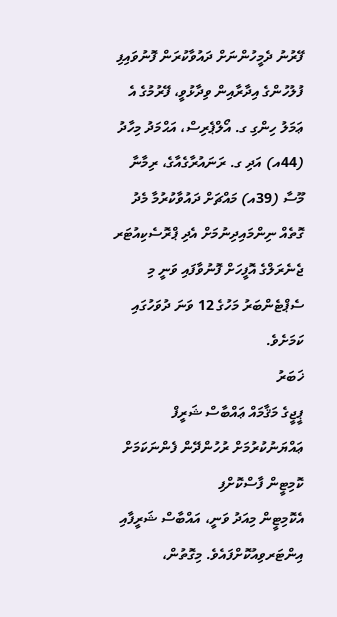ފޭރުނު ދެމީހުންނަށް ދައުވާކުރަން ފޮނުވައިފި
ފުލުހުންގެ އިދާރާއިން ވިދާޅުވީ، ފޭރުމުގެ އެ ޢަމަލު ހިންގި ގ. އޯލްޕެރިސް، އަޙްމަދު މިހާދު (44އ) އަދި ގ. ރަނައުރާގެއާގެ، ރިމާނާ މޫސާ (39އ) މައްޗަށް ދައުވާކުރުމާ މެދު ގޮތެއް ނިންމައިދިނުމަށް އެދި ޕްރޮސެކިއުޓަރ ޖެނެރަލްގެ އޮފީހަށް ފޮނުވާފައި ވަނީ މި ސެޕްޓެންބަރު މަހުގެ 12 ވަނަ ދުވަހުގައި ކަމަށެވެ.
ޚަބަރު
ޕީޖީގެ މަޤާމައް ޢައްބާސް ޝަރީފް ޢައްޔަނުކުރުމަށް ރުހުންދޭން ފެންނަކަމަށް ކޮމިޓީން ފާސްކޮށްފި
އެކޮމިޓީން މިއަދު ވަނީ، އައްބާސް ޝަރީފާއި އިންޓަރވިއުކޮށްފައެވެ. މިގޮތުން،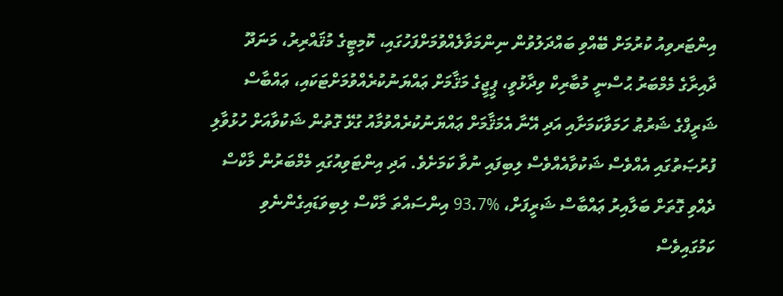އިންޓަރވިއު ކުރުމަށް ބޭއްވި ބައްދަލުވުން ނިންމަވާލެއްވުމަށްފަހުގައި، ކޮމިޓީގެ މުޤައްރިރު، މަނަދޫ ދާއިރާގެ މެމްބަރު ޙުސްނީ މުބާރިކް ވިދާޅުވީ، ޕީޖީގެ މަޤާމަށް ޢައްޔަނުކުރެއްވުމަށްޓަކައި، ޢައްބާސް ޝަރީފްގެ ޝަރުޠު ހަމަވާކަމަށާއި އަދި އޭނާ އެމަޤާމަށް ޢައްޔަނުކުރެއްވުމާއު ގުޅޭ ގޮތުން ޝަކުވާއަށް ހުޅުވާލި ފުރުޞަތުގައި އެއްވެސް ޝަކުވާއެއްވެސް ލިބިފައި ނުވާ ކަމަށެވެ. އަދި އިންޓަވިއުގައި މެމްބަރުން މާކްސް ދެއްވި ގޮތަށް ބަލާއިރު ޢައްބާސް ޝަރީފަށް، %93.7 އިންސައްތަ މާކްސް ލިބިވަޑައިގެންނެވި ކަމުގައިވެސް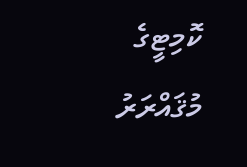ކޮމިޓީގެ މުޤައްރަރު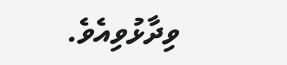ވިދާޅުވިއެވެ.